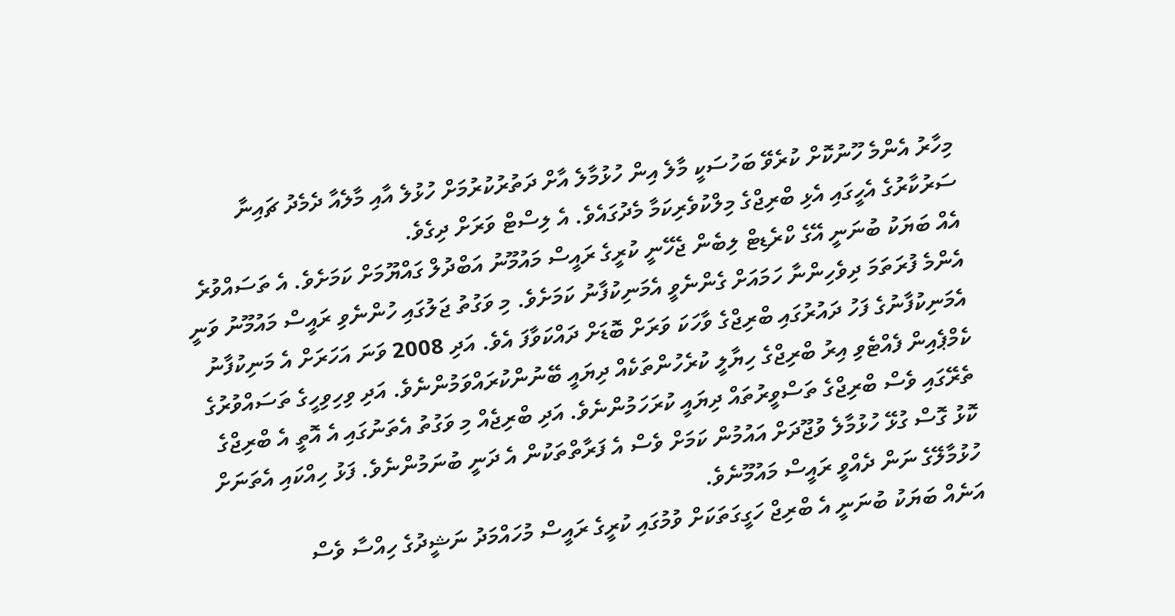މިހާރު އެންމެ ހޫނުކޮށް ކުރެވޭ ބަހުސަކީ މާލެ އިން ހުޅުމާލެ އާށް ދަތުރުކުރުމަށް ހުޅުލެ އާއި މާލެއާ ދެމެދު ޗައިނާ ސަރުކާރުގެ އެހީގައި އެޅި ބްރިޖްގެ މިލްކުވެރިކަމާ މެދުގައެވެ. އެ ލިސްޓް ވަރަށް ދިގެވެ.
އެއް ބަޔަކު ބުނަނީ އޭގެ ކްރެޑިޓް ލިބެން ޖެހޭނީ ކުރީގެ ރައީސް މައުމޫނު އަބްދުލް ގައްޔޫމަށް ކަމަށެވެ. އެ ތަސައްވުރެ އެންމެ ފުރަތަމަ ދިވެހިންނާ ހަމައަށް ގެންނެވީ އެމަނިކުފާނު ކަމަށެވެ. މި ވަގުތު ޖަލުގައި ހުންނެވި ރައީސް މައުމޫނު ވަނީ އެމަނިކުފާނުގެ ފަހު ދައުރުގައި ބްރިޖްގެ ވާހަކަ ވަރަށް ބޮޑަށް ދައްކަވާފަ އެވެ. އަދި 2008 ވަނަ އަހަރަށް އެ މަނިކުފާނު ކެމްޕެއިން ފެއްޓެވި އިރު ބްރިޖްގެ ހިޔާލީ ކުރެހުންތަކެއް ދިޔައީ ބޭނުންކުރައްވަމުންނެވެ. އަދި ވިހިވިހީގެ ތަސައްވުރުގެ ތެރޭގައި ވެސް ބްރިޖްގެ ތަސްވީރުތައް ދިޔައީ ކުރަހަމުންނެވެ. އަދި ބްރިޖެއް މި ވަގުތު އެތަނުގައި އެ އޮތީ އެ ބްރިޖްގެ ކޮޅު ގޮސް ގުޅޭ ހުޅުމާލެ ވުޖޫދަށް އައުމުން ކަމަށް ވެސް އެ ފަރާތްތަކުން އެ ދަނީ ބުނަމުންނެވެ. ފަޅު ހިއްކައި އެތަނަށް ހުޅުމާލޭގެ ނަން ދެއްވީ ރައީސް މައުމޫނެވެ.
އަނެއް ބަޔަކު ބުނަނީ އެ ބްރިޖް ހަގީގަތަކަށް ވުމުގައި ކުރީގެ ރައީސް މުހައްމަދު ނަޝީދުގެ ހިއްސާ ވެސް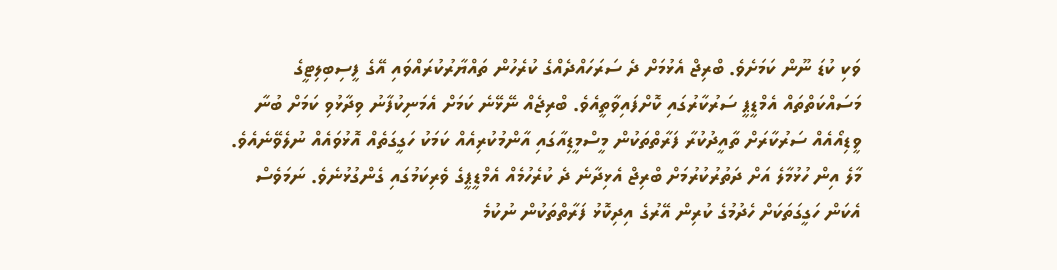ވަކި ކުޑަ ނޫން ކަމަށެވެ. ބްރިޖް އެޅުމަށް ދެ ސަރަހައްދެއްގެ ކުރެހުން ތައްޔާރުކުރައްވައި އޭގެ ފީސިބިލިޓީގެ މަސައްކަތްތައް އެމްޑީޕީ ސަރުކާރުގައި ކޮށްފައިވާތީއެވެ. ބްރިޖެއް ނޭޅޭނެ ކަމަށް އެމަނިކުފާނު ވިދާޅުވި ކަމަށް ބުނާ ވީޑިއޯއެއް ސަރުކާރަށް ތާއީދުކުރާ ފަރާތްތަކުން މީސްމީޑިއާގައި އާންމުކުރިއެއް ކަމަކު ހަގީގަތެއް އޮޅުވައެއް ނުލެވޭނެއެވެ. މާލެ އިން ހުޅުމާލެ އަށް ދަތުރުކުރުމަށް ބްރިޖް އެޅިދާނެ ދެ ކުރެހުމެއް އެމްޑީޕީގެ ވެރިކަމުގައި ގެންގުޅުނެވެ. ނަމަވެސް އެކަން ހަގީގަތަކަށް ހެދުމުގެ ކުރިން އޭރުގެ އިދިކޮޅު ފަރާތްތަކުން ނުކުމެ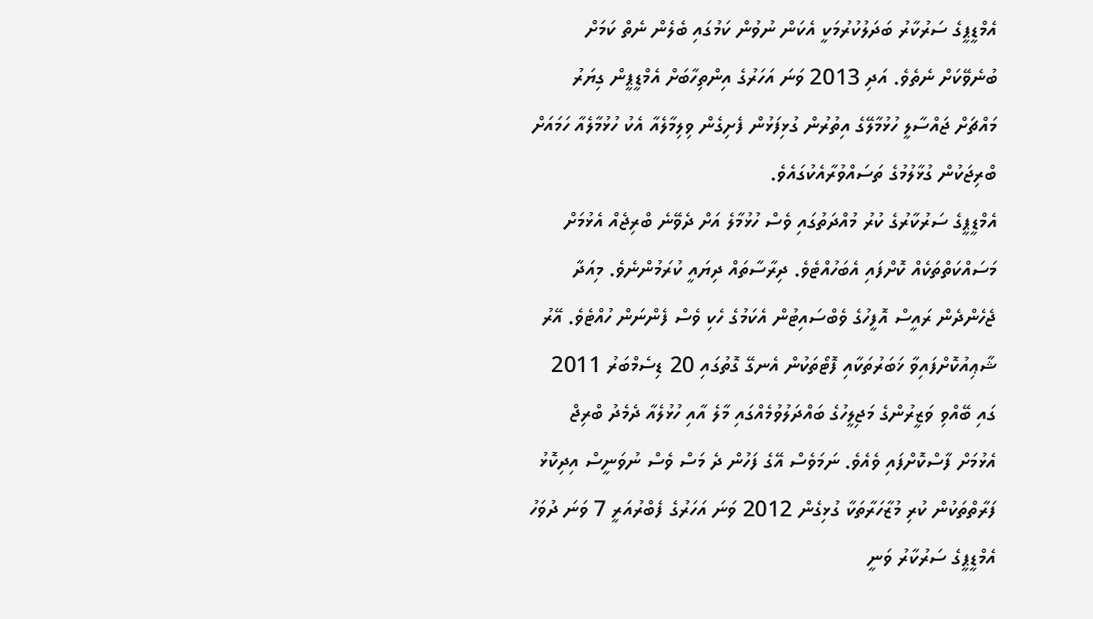އެމްޑީޕީގެ ސަރުކާރު ބަދަލުކުރުމަކީ އެކަން ނުވުން ކަމުގައި ބެލެން ނެތް ކަމަށް ބުނެވޭކަށް ނެތެވެ. އަދި 2013 ވަނަ އަހަރުގެ އިންތިހާބަށް އެމްޑީޕީން ގިޔަރު މައްޗަށް ޖައްސާލީ ހުޅުމާލޭގެ އިތުރުން ގުޅިފަޅުން ފެށިގެން ވިލިމާލެއާ އެކު ހުޅުމާލެއާ ހަމައަށް ބްރިޖަކުން ގުޅާލުމުގެ ތަސައްވުރާއެކުގައެވެ.
އެމްޑީޕީގެ ސަރުކާރުގެ ކުރު މުއްދަތުގައި ވެސް ހުޅުމާލެ އަށް ދެވޭނެ ބްރިޖެއް އެޅުމަށް މަސައްކަތްތަކެއް ކޮށްފައި އެބަހުއްޓެވެ. ދިރާސާތައް ދިޔައީ ކުރަމުންނެވެ. މިއަދާ ޖެހެންދެން ރައީސް އޮފީހުގެ ވެބްސައިޓުން އެކަމުގެ ހެކި ވެސް ފެންނަން ހުއްޓެވެ. އޭރު ޝާޢިއުކޮށްފައިވާ ޚަބަރުތަކާއި ފޮޓޯތަކުން އެނގޭ ގޮތުގައި 20 ޑިސެމްބަރު 2011 ގައި ބޭއްވި ވަޒީރުންގެ މަޖިލީހުގެ ބައްދަލުވުމެއްގައި މާލެ އާއި ހުޅުލެއާ ދެމެދު ބްރިޖް އެޅުމަށް ފާސްކޮށްފައި ވެއެވެ. ނަމަވެސް އޭގެ ފަހުން ދެ މަސް ވެސް ނުވަނީސް އިދިކޮޅު ފަރާތްތަކުން ކުރި މުޒާހަރާތަކާ ގުޅިގެން 2012 ވަނަ އަހަރުގެ ފެބްރުއަރީ 7 ވަނަ ދުވަހު އެމްޑީޕީގެ ސަރުކާރު ވަނީ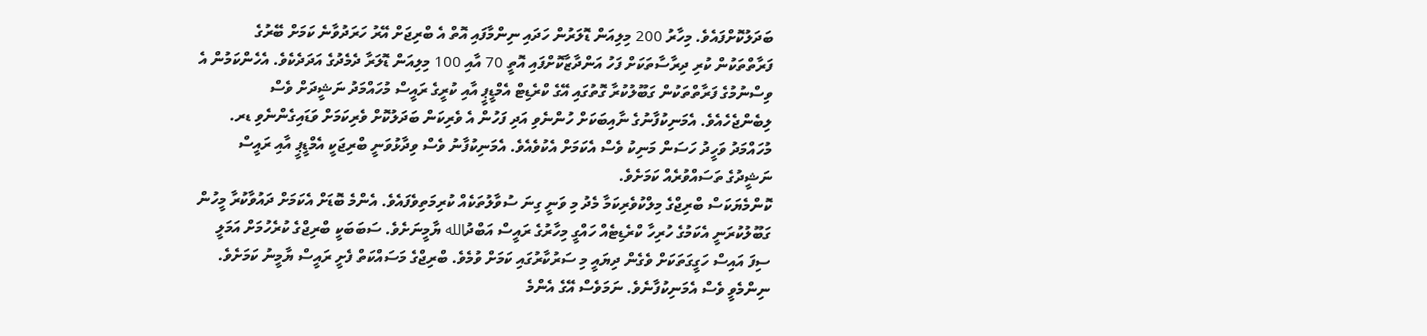ބަދަލުކޮށްފައެވެ. މިހާރު 200 މިލިއަން ޑޮލަރުން ހަދައި ނިންމާފައި އޮތް އެ ބްރިޖަށް އޭރު ހަރަދުވާނެ ކަމަށް ބޭރުގެ ފަރާތްތަކުން ކުރި ދިރާސާތަކަށް ފަހު އަންދާޒާކޮށްފައި އޮތީ 70 އާއި 100 މިލިއަން ޑޮލަރާ ދެމެދުގެ އަދަދެކެވެ. އެހެންކަމުން އެ ވިސްނުމުގެ ފަރާތްތަކުން ގަބޫލުކުރާ ގޮތުގައި އޭގެ ކްރެޑިޓް އެމްޑީޕީ އާއި ކުރީގެ ރައީސް މުހައްމަދު ނަޝީދަށް ވެސް ލިބެންޖެހެއެވެ. އެމަނިކުފާނުގެ ނާއިބަކަށް ހުންނެވި އަދި ފަހުން އެ ވެރިކަން ބަދަލުކޮށް ވެރިކަމަށް ވަޑައިގެންނެވި ޑރ. މުހައްމަދު ވަހީދު ހަސަން މަނިކު ވެސް އެކަމަށް އެކުވެއެވެ. އެމަނިކުފާނު ވެސް ވިދާޅުވަނީ ބްރިޖަކީ އެމްޑީޕީ އާއި ރައީސް ނަޝީދުގެ ތަސައްވުރެއް ކަމަށެވެ.
ކޮންމެޔަކަސް ބްރިޖްގެ މިލްކުވެރިކަމާ މެދު މި ވަނީ ގިނަ ސުވާލުތަކެއް ކުރިމަތިވެފައެވެ. އެންމެ ބޮޑަށް އެކަމަށް ދައުވާކުރާ މީހުން ގަބޫލުކުރަނީ އެކަމުގެ ހުރިހާ ކްރެޑިޓެއް ހައްގީ މިހާރުގެ ރައީސް އަބްދުالله ޔާމީނަށެވެ. ސަބަބަކީ ބްރިޖްގެ ކުރެހުމަށް އަމަލީ ސިފަ އައިސް ހަގީގަތަކަށް ވެގެން ދިޔައީ މި ސަރުކާރުގައި ކަމަށް ވުމެވެ. ބްރިޖްގެ މަސައްކަތް ފެށީ ރައީސް ޔާމީނު ކަމަށެވެ. ނިންމެވީ ވެސް އެމަނިކުފާނެވެ. ނަމަވެސް އޭގެ އެންމެ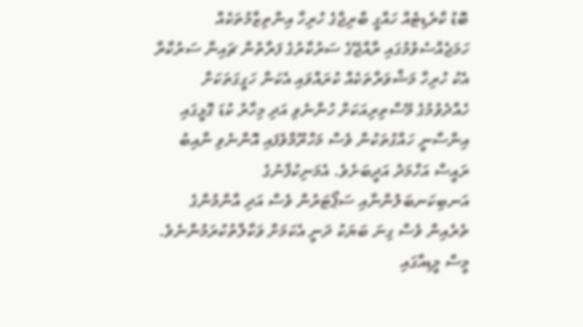ބޮޑު ކްރެޑިޓެއް ހައްގީ ބްރިޖްގެ ހުރިހާ އިންތިޒާމުތަކެއް ހަމަޖެއްސެވުމުގައި ރާއްޖޭގެ ސަރުކާރުގެ ފަރާތުން ޗައިނާ ސަރުކާރާ އެކު ހުރިހާ މަޝްވަރާތަކެއް ކުރައްވައި އެކަން ހަގީގަތަކަށް ހެއްދެވުމުގެ މޭސްތިރިއަކަށް ހުންނެވި އަދި މިހާރު ކުޑަ ގޮޅީގައި އިންސާނީ ހައްގުތަކުން ވެސް މަހްރޫމްވެފައި އޮންނެވި ނާއިބު ރައީސް އަހްމަދު އަދީބަށެވެ. އެމަނިކުފާނުގެ އަނބިކަނބަލުންނާއި ސަޕޯޓަރުން ވެސް އަދި އާންމުންގެ ތެރެއިން ވެސް ގިނަ ބަޔަކު ދަނީ އެކަމަށް ވަކާލާތުކުރަމުންނެވެ. މީސް މީޑިއާގައި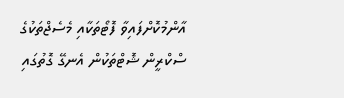އާންމުކޮށްފައިވާ ފޮޓޯތަކާއި މެސެޖްތަކުގެ ސްކްރީން ޝޮޓްތަކުން އެނގޭ ގޮތުގައި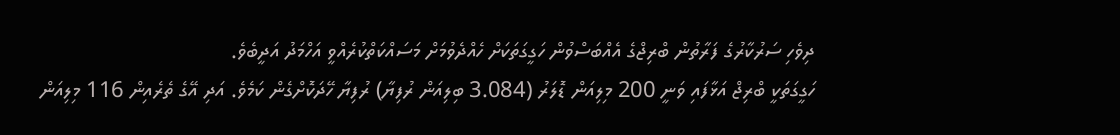ދިވެހި ސަރުކާރުގެ ފަރާތުން ބްރިޖްގެ އެއްބަސްވުން ހަގީގަތަކަށް ހެއްދެވުމަށް މަސައްކަތްކުރެއްވީ އަހްމަދު އަދީބެވެ.
ހަގީގަތަކީ ބްރިޖް އަޅާފައި ވަނީ 200 މިލިއަން ޑޮލަރު (3.084 ބިލިއަން ރުފިޔާ) ރުފިޔާ ހޭދަކޮށްގެން ކަމެވެ. އަދި އޭގެ ތެރެއިން 116 މިލިއަން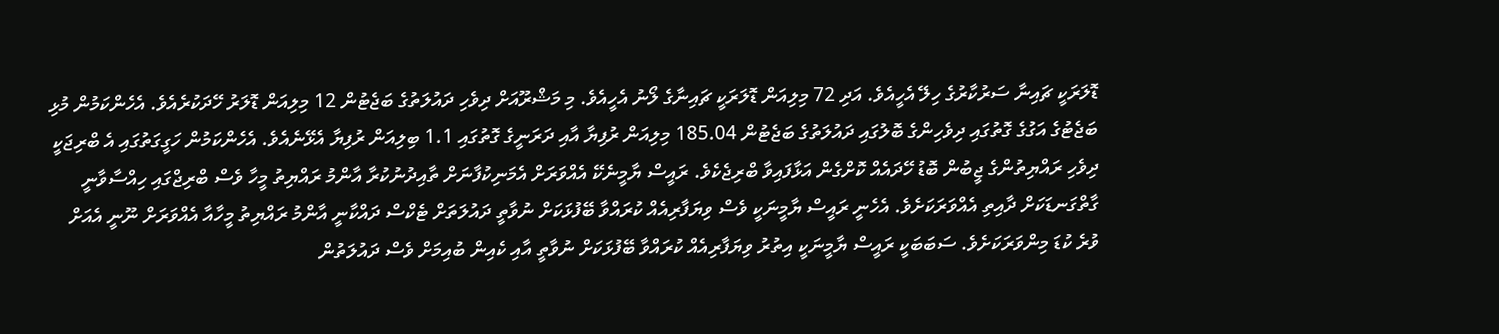ޑޮލަރަކީ ޗައިނާ ސަރުކާރުގެ ހިލޭ އެހީއެވެ. އަދި 72 މިލިއަން ޑޮލަރަކީ ޗައިނާގެ ލޯނު އެހީއެވެ. މި މަޝްރޫއަށް ދިވެހި ދައުލަތުގެ ބަޖެޓުން 12 މިލިއަން ޑޮލަރު ހޭދަކުރެއެވެ. އެހެންކަމުން މުޅި ބަޖެޓުގެ އަގުގެ ގޮތުގައި ދިވެހިންގެ ބޮލުގައި ދައުލަތުގެ ބަޖެޓުން 185.04 މިލިއަން ރުފިޔާ އާއި ދަރަނީގެ ގޮތުގައި 1.1 ބިލިއަން ރުފިޔާ އެޅޭނެއެވެ. އެހެންކަމުން ހަގީގަތުގައި އެ ބްރިޖަކީ ދިވެހި ރައްޔިތުންގެ ޖީބުން ބޮޑު ހޭދައެއް ކޮށްގެން އަޅާފައިވާ ބްރިޖެކެވެ. ރައީސް ޔާމީނެކޭ އެއްވަރަށް އެމަނިކުފާނަށް ތާއިދުނުކުރާ އާންމު ރައްޔިތު މީހާ ވެސް ބްރިޖްގައި ހިއްސާވާނީ ގާތްގަނޑަކަށް ދާއިތި އެއްވަރަކަށެވެ. އެހެނީ ރައީސް ޔާމީނަކީ ވެސް ވިޔަފާރިއެއް ކުރައްވާ ބޭފުޅަކަށް ނުވާތީ ދައުލަތަށް ޓެކްސް ދައްކާނީ އާންމު ރައްޔިތު މީހާއާ އެއްވަރަށް ނޫނީ އެއަށް ވުރެ ކުޑަ މިންވަރަކަށެވެ. ސަބަބަކީ ރައީސް ޔާމީނަކީ އިތުރު ވިޔަފާރިއެއް ކުރައްވާ ބޭފުޅަކަށް ނުވާތީ އާއި ކެއިން ބުއިމަށް ވެސް ދައުލަތުން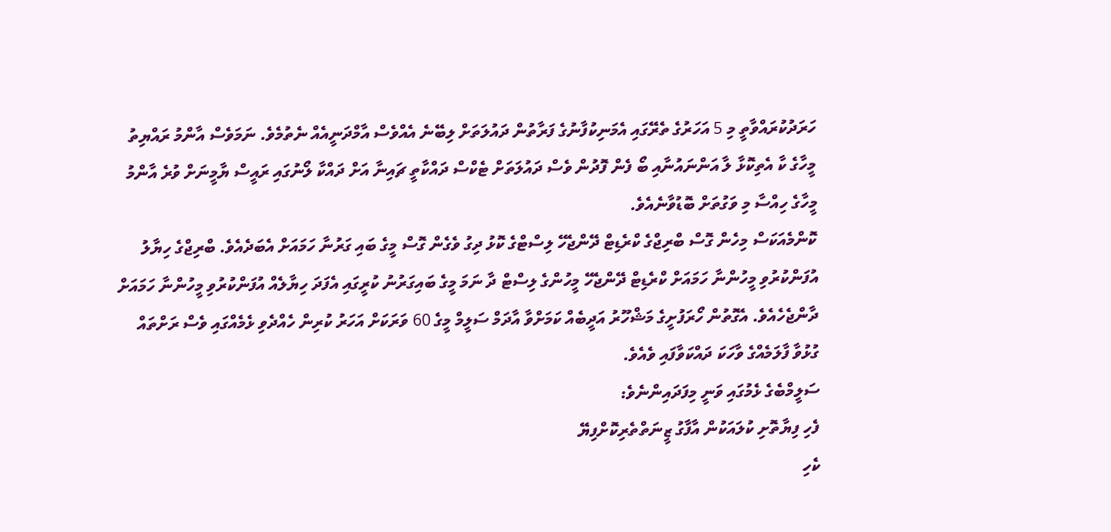ހަރަދުކުރައްވާތީ މި 5 އަހަރުގެ ތެރޭގައި އެމަނިކުފާނުގެ ފަރާތުން ދައުލަތަށް ލިބޭނެ އެއްވެސް އާމްދަނީއެއް ނެތުމެވެ. ނަމަވެސް އާންމު ރައްޔިތު މީހާގެ ކާ އެތިކޮޅާ ލާ އަންނައުނާއި ބޯ ފެން ފޮދުން ވެސް ދައުލަތަށް ޓެކްސް ދައްކާތީ ޗައިނާ އަށް ދައްކާ ލޯނުގައި ރައީސް ޔާމީނަށް ވުރެ އާންމު މީހާގެ ހިއްސާ މި ވަގުތަށް ބޮޑުވާނެއެވެ.
ކޮންމެއަކަސް މިހެން ގޮސް ބްރިޖްގެ ކްރެޑިޓް ދޭންޖެހޭ ލިސްޓްގެ ކޮޅު ދިގު ވެގެން ގޮސް މީގެ ބައި ގަރުނާ ހަމައަށް އެބަދެއެވެ. ބްރިޖްގެ ހިޔާލު އުފަންކުރުވި މީހުންނާ ހަމައަށް ކްރެޑިޓް ދޭންޖެހޭ މީހުންގެ ލިސްޓް ދާ ނަމަ މީގެ ބައިގަރުނު ކުރީގައި އެފަދަ ހިޔާލެއް އުފަންކުރުވި މީހުންނާ ހަމައަށް ދާންޖެހެއެވެ. އެގޮތުން ހޯރަފުށީގެ މަޝްހޫރު އަދީބެއް ކަމަށްވާ އާދަމް ސަލީމް މީގެ 60 ވަރަކަށް އަހަރު ކުރިން ހެއްދެވި ޅެމެއްގައި ވެސް ރަށްތައް ގުޅުވާ ފާލަމެއްގެ ވާހަކަ ދައްކަވާފައި ވެއެވެ.
ސަލީމްބެގެ ޅެމުގައި ވަނީ މިފަދައިންނެވެ:
ފެހި ފިޔާތޮށި ކުލައަކުން އާފާގު ޒީނަތްތެރިކޮށްފިޔޭ
ކެހި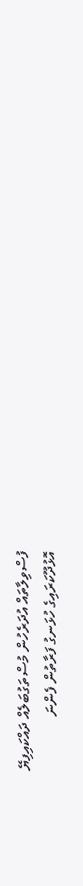ފުސްވިލާތައް އުދަރެހުން މުސްތަގުބަލެއް ދައްކައިފިޔޭ
އޮޅުދޫކަރައިގެ ހުޅަނގު ފަރާތުން ފެންނަ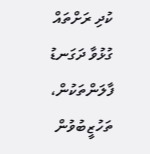ކުދި ރަށްތައް
ގުޅުވާ ދަގަނޑު ފާލަންތަކުން، ތަހުޒީބުވުން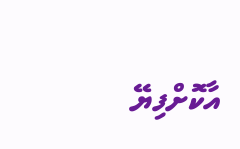އާކޮށްފިޔޭ